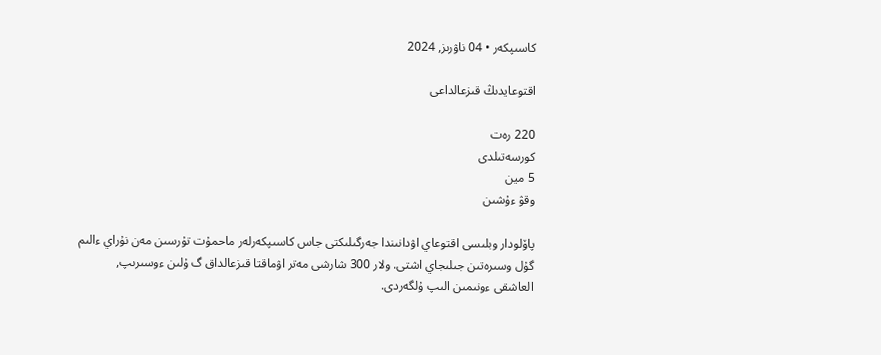كاسىپكەر • 04 ناۋرىز, 2024

اقتوعايدىڭ قىزعالداعى

220 رەت
كورسەتىلدى
5 مين
وقۋ ءۇشىن

پاۆلودار وبلىسى اقتوعاي اۋدانىندا جەرگىلىكتى جاس كاسىپكەرلەر ماحمۇت تۇرسىن مەن نۇراي ءالىم گۇل وسىرەتىن جىلىجاي اشتى. ولار 300 شارشى مەتر اۋماقتا قىزعالداق گ ۇلىن ءوسىرىپ, العاشقى ءونىمىن الىپ ۇلگەردى.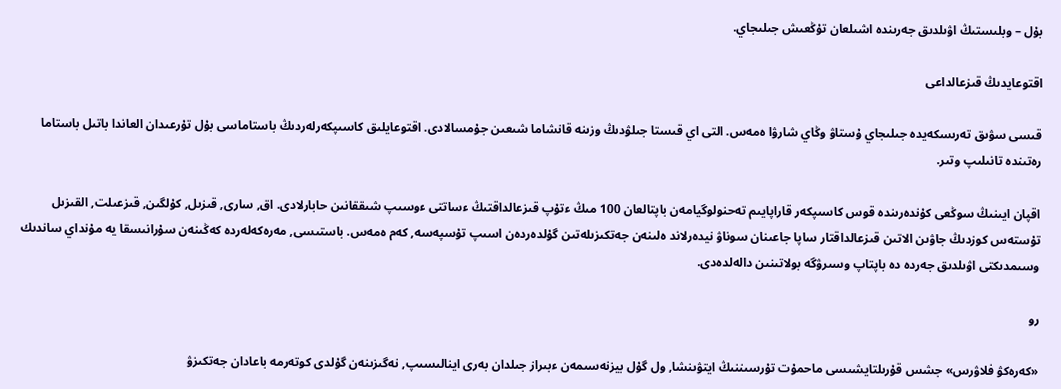بۇل – وبلىستىڭ اۋىلدىق جەرىندە اشىلعان تۇڭعىش جىلىجاي.

اقتوعايدىڭ قىزعالداعى

قىسى سۋىق تەرىسكەيدە جىلىجاي ۇستاۋ وڭاي شارۋا ەمەس. التى اي قىستا جىلۋدىڭ وزىنە قانشاما شىعىن جۇمسالادى. اقتوعايلىق كاسىپكەرلەردىڭ باستاماسى بۇل تۇرعىدان العاندا باتىل باستاما رەتىندە تانىلىپ وتىر.

اقپان ايىنىڭ سوڭعى كۇندەرىندە قوس كاسىپكەر قاراپايىم تەحنولوگيامەن باپتالعان 100 مىڭ ءتۇپ قىزعالداقتىڭ ءساتتى ءوسىپ شىققانىن حابارلادى. اق, سارى, قىزىل, كۇلگىن, قىزعىلت, القىزىل تۇستەس كوزدىڭ جاۋىن الاتىن قىزعالداقتار ساپا جاعىنان سوناۋ نيدەرلاند ەلىنەن جەتكىزىلەتىن گۇلدەردەن اسىپ تۇسپەسە, كەم ەمەس. باستىسى, مەرەكەلەردە كەڭىنەن سۇرانىسقا يە مۇنداي ساندىك وسىمدىكتى اۋىلدىق جەردە دە باپتاپ وسىرۋگە بولاتىنىن دالەلدەدى.

رو

«كەرەكۋ فلاۋرس» جشس قۇرىلتايشىسى ماحمۇت تۇرسىننىڭ ايتۋىنشا, ول گۇل بيزنەسىمەن ءبىراز جىلدان بەرى اينالىسىپ, نەگىزىنەن گۇلدى كوتەرمە باعادان جەتكىزۋ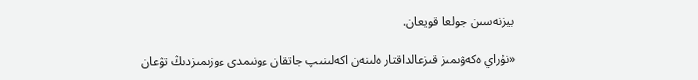بيزنەسىن جولعا قويعان.

«نۇراي ەكەۋىمىز قىزعالداقتار ەلىنەن اكەلىنىپ جاتقان ءونىمدى ءوزىمىزدىڭ تۋعان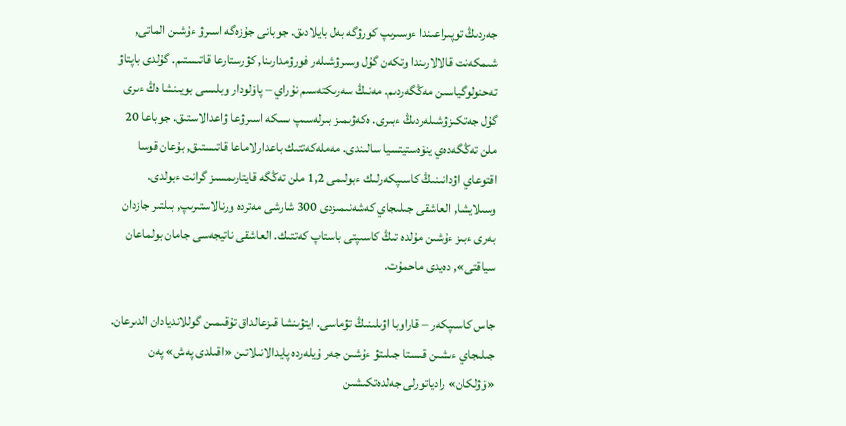جەردىڭ توپىراعىندا ءوسىرىپ كورۋگە بەل بايلادىق. جوبانى جۇزەگە اسىرۋ ءۇشىن الماتى, شىمكەنت قالالارىندا وتكەن گۇل وسىرۋشىلەر فورۋمدارىنا, كۋرستارعا قاتىستىم. گۇلدى باپتاۋ تەحنولوگياسىن مەڭگەردىم. مەنىڭ سەرىكتەسىم نۇراي – پاۆلودار وبلىسى بويىنشا ەڭ ءىرى گۇل جەتكىزۋشىلەردىڭ ءبىرى. ەكەۋىمىز بىرلەسىپ ىسكە اسىرۋعا ۋاعدالاستىق. جوباعا 20 ملن تەڭگەدەي ينۆەستيتسيا سالىندى. مەملەكەتتىك باعدارلاماعا قاتىستىق, بۇعان قوسا اقتوعاي اۋدانىنىڭ كاسىپكەرلىك ءبولىمى 1,2 ملن تەڭگە قايتارىمسىز گرانت ءبولدى. وسىلايشا, العاشقى جىلىجاي كەشەنىمىزدى 300 شارشى مەتردە ورنالاستىرىپ, بىلتىر جازدان بەرى ءبىز ءۇشىن مۇلدە تىڭ كاسىپتى باستاپ كەتتىك. العاشقى ناتيجەسى جامان بولماعان سياقتى», دەيدى ماحمۇت.

جاس كاسىپكەر – قاراوبا اۋىلىنىڭ تۋماسى. ايتۋىنشا قىزعالداق تۇقىمىن گوللانديادان الدىرعان. جىلىجاي ءىشىن قىستا جىلىتۋ ءۇشىن جەر ۇيلەردە پايدالانىلاتىن «اقىلدى پەش» پەن «ۆۋلكان» رادياتورلى جەلدەتكىشىن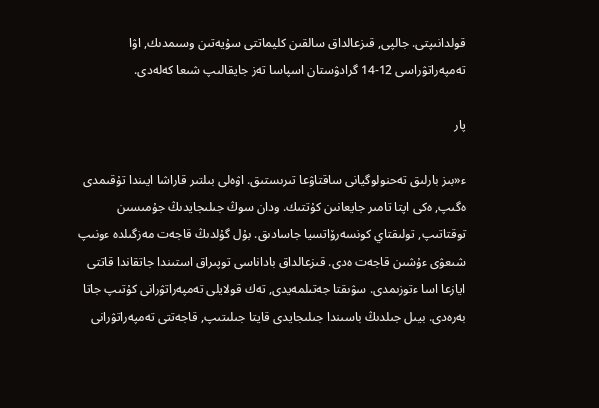قولدانىپتى. جالپى, قىزعالداق سالقىن كليماتتى سۇيەتىن وسىمدىك, اۋا تەمپەراتۋراسى 12-14 گرادۋستان اسپاسا تەز جايقالىپ شىعا كەلەدى.

پار

ء«بىز بارلىق تەحنولوگيانى ساقتاۋعا تىرىستىق. اۋەلى بىلتىر قاراشا ايىندا تۇقىمدى ەگىپ, ەكى اپتا تامىر جايعانىن كۇتتىك. ودان سوڭ جىلىجايدىڭ جۇمىسىن توقتاتىپ, تولىقتاي كونسەرۆاتسيا جاسادىق. بۇل گۇلدىڭ قاجەت مەزگىلدە ءونىپ شىعۋى ءۇشىن قاجەت ەدى. قىزعالداق باداناسى توپىراق استىندا جاتقاندا قاتتى ايازعا اسا ءتوزىمدى. سۋىقتا جەتىلمەيدى, تەك قولايلى تەمپەراتۋرانى كۇتىپ جاتا بەرەدى. بيىل جىلدىڭ باسىندا جىلىجايدى قايتا جىلىتىپ, قاجەتتى تەمپەراتۋرانى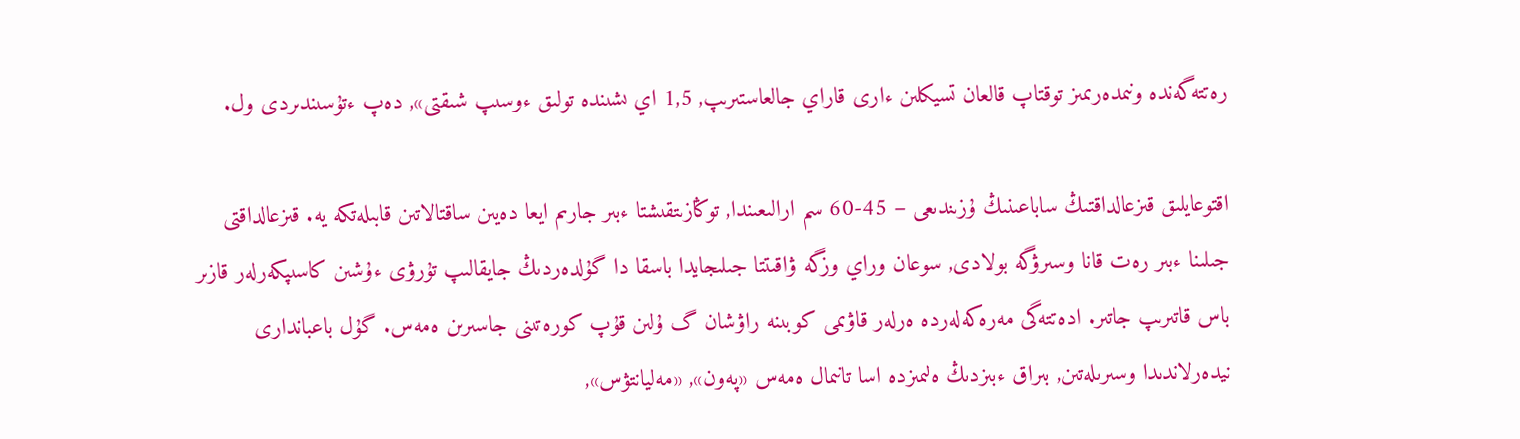رەتتەگەندە ونىمدەرىمىز توقتاپ قالعان تسيكلىن ءارى قاراي جالعاستىرىپ, 1,5 اي ىشىندە تولىق ءوسىپ شىقتى», دەپ ءتۇسىندىردى ول.

اقتوعايلىق قىزعالداقتىڭ ساباعىنىڭ ۇزىندىعى – 45-60 سم ارالىعىندا, توڭازىتقىشتا ءبىر جارىم ايعا دەيىن ساقتالاتىن قابىلەتكە يە. قىزعالداقتى جىلىنا ءبىر رەت قانا وسىرۋگە بولادى, سوعان وراي وزگە ۋاقىتتا جىلىجايدا باسقا دا گۇلدەردىڭ جايقالىپ تۇرۋى ءۇشىن كاسىپكەرلەر قازىر باس قاتىرىپ جاتىر. ادەتتەگى مەرەكەلەردە ەرلەر قاۋىمى كوبىنە راۋشان گ ۇلىن قۇپ كورەتىنى جاسىرىن ەمەس. گۇل باعباندارى نيدەرلاندىدا وسىرىلەتىن, بىراق ءبىزدىڭ ەلىمىزدە اسا تانىمال ەمەس «پەون», «مەليانتۋس»,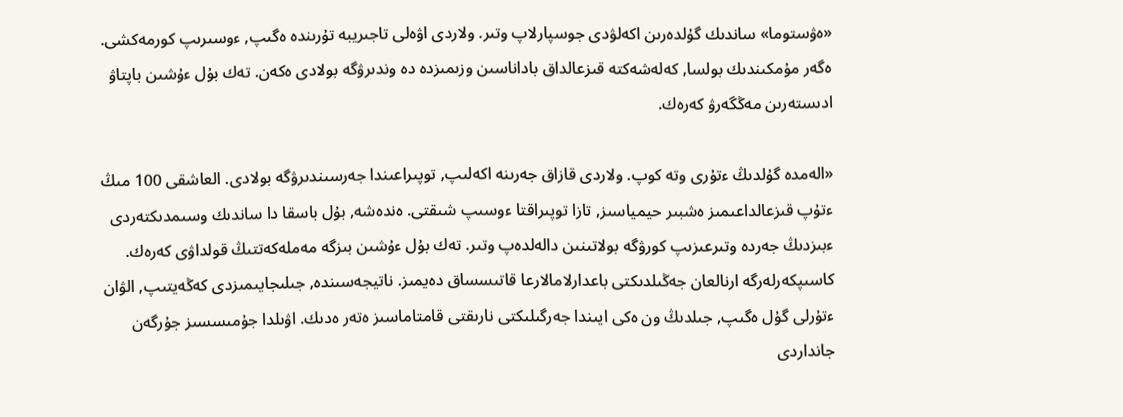«ەۋستوما» ساندىك گۇلدەرىن اكەلۋدى جوسپارلاپ وتىر. ولاردى اۋەلى تاجىريبە تۇرىندە ەگىپ, ءوسىرىپ كورمەكشى. ەگەر مۇمكىندىك بولسا, كەلەشەكتە قىزعالداق باداناسىن وزىمىزدە دە وندىرۋگە بولادى ەكەن. تەك بۇل ءۇشىن باپتاۋ ادىستەرىن مەڭگەرۋ كەرەك.

«الەمدە گۇلدىڭ ءتۇرى وتە كوپ. ولاردى قازاق جەرىنە اكەلىپ, توپىراعىندا جەرسىندىرۋگە بولادى. العاشقى 100 مىڭ ءتۇپ قىزعالداعىمىز ەشبىر حيمياسىز, تازا توپىراقتا ءوسىپ شىقتى. ەندەشە, بۇل باسقا دا ساندىك وسىمدىكتەردى ءبىزدىڭ جەردە وتىرعىزىپ كورۋگە بولاتىنىن دالەلدەپ وتىر. تەك بۇل ءۇشىن بىزگە مەملەكەتتىڭ قولداۋى كەرەك. كاسىپكەرلەرگە ارنالعان جەڭىلدىكتى باعدارلامالارعا قاتىسساق دەيمىز. ناتيجەسىندە, جىلىجايىمىزدى كەڭەيتىپ, الۋان ءتۇرلى گۇل ەگىپ, جىلدىڭ ون ەكى ايىندا جەرگىلىكتى نارىقتى قامتاماسىز ەتەر ەدىك. اۋىلدا جۇمىسسىز جۇرگەن جانداردى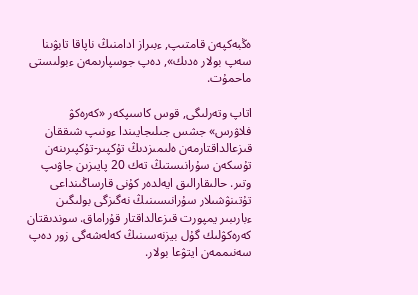ەڭبەكپەن قامتىپ, ءبىراز ادامنىڭ ناپاقا تابۋىنا سەپ بولار ەدىك», دەپ جوسپارىمەن ءبولىستى ماحمۇت.

اتاپ وتەرلىگى, قوس كاسىپكەر «كەرەكۋ فلاۋرس» جشس جىلىجايىندا ءونىپ شىققان قىزعالداقتارمەن ەلىمىزدىڭ تۇكپىر-تۇكپىرىنەن تۇسكەن سۇرانىستىڭ تەك 20 پايىزىن جاۋىپ وتىر. حالىقارالىق ايەلدەر كۇنى قارساڭىنداعى تۇتىنۋشىلار سۇرانىسىنىڭ نەگىزگى بولىگىن ءبارىبىر يمپورت قىزعالداقتار قۇراماق. سوندىقتان كەرەكۋلىك گۇل بيزنەسىنىڭ كەلەشەگى زور دەپ سەنىممەن ايتۋعا بولار.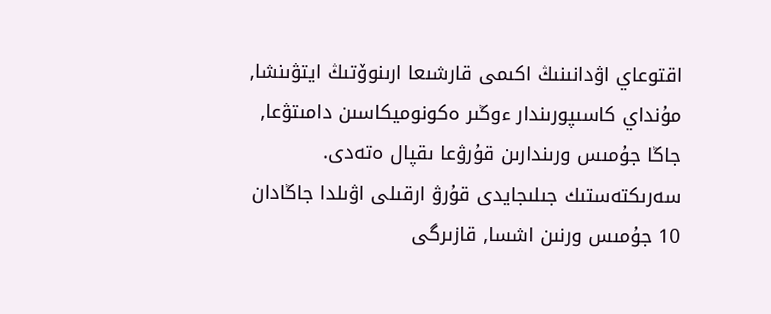اقتوعاي اۋدانىنىڭ اكىمى قارشىعا ارىنوۆتىڭ ايتۋىنشا, مۇنداي كاسىپورىندار ءوڭىر ەكونوميكاسىن دامىتۋعا, جاڭا جۇمىس ورىندارىن قۇرۋعا ىقپال ەتەدى. سەرىكتەستىك جىلىجايدى قۇرۋ ارقىلى اۋىلدا جاڭادان 10 جۇمىس ورنىن اشسا, قازىرگى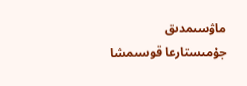ماۋسىمدىق جۇمىستارعا قوسىمشا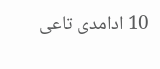10 ادامدى تاعى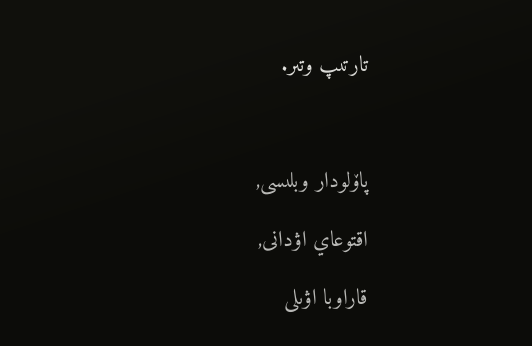تارتىپ وتىر.



پاۆلودار وبلىسى,

اقتوعاي اۋدانى,

قاراوبا اۋىلى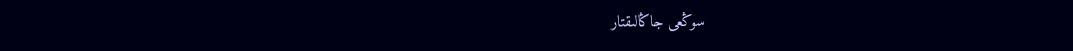سوڭعى جاڭالىقتار